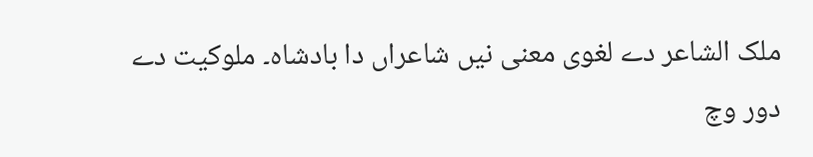ملک الشاعر دے لغوی معنی نيں شاعراں دا بادشاہ۔ ملوکیت دے دور وچ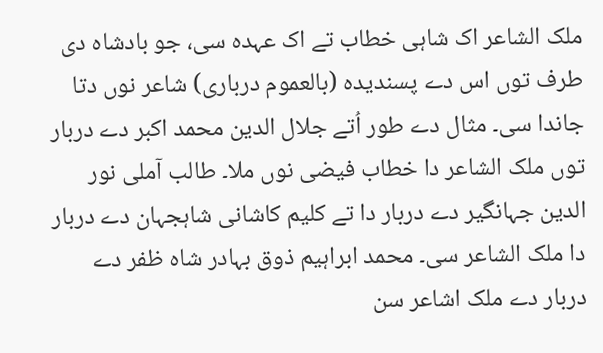ملک الشاعر اک شاہی خطاب تے اک عہدہ سی، جو بادشاہ دی طرف توں اس دے پسندیدہ (بالعموم درباری) شاعر نوں دتا جاندا سی۔ مثال دے طور اُتے جلال الدین محمد اکبر دے دربار توں ملک الشاعر دا خطاب فیضی نوں ملا۔ طالب آملی نور الدین جہانگیر دے دربار دا تے کلیم کاشانی شاہجہان دے دربار دا ملک الشاعر سی۔ محمد ابراہیم ذوق بہادر شاہ ظفر دے دربار دے ملک اشاعر سن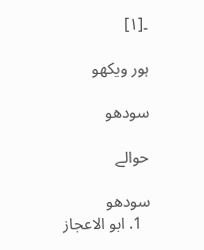۔[۱]

ہور ویکھو

سودھو

حوالے

سودھو
  1. ابو الاعجاز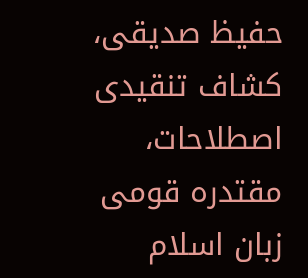حفیظ صدیقی، کشاف تنقیدی اصطلاحات، مقتدرہ قومی زبان اسلام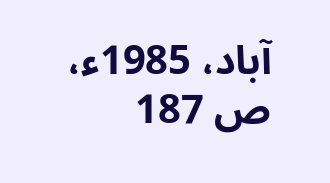آباد، 1985ء، ص 187